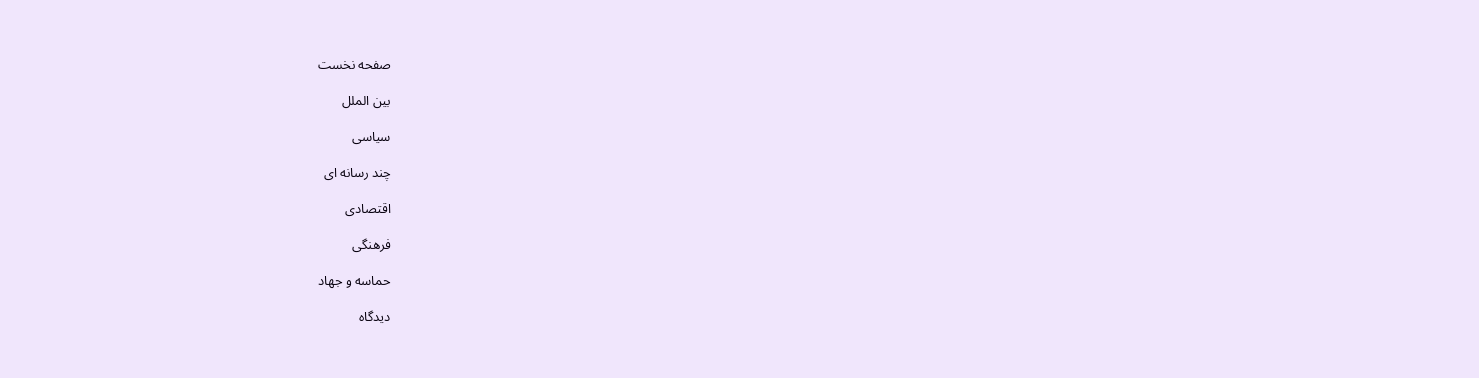صفحه نخست

بین الملل

سیاسی

چند رسانه ای

اقتصادی

فرهنگی

حماسه و جهاد

دیدگاه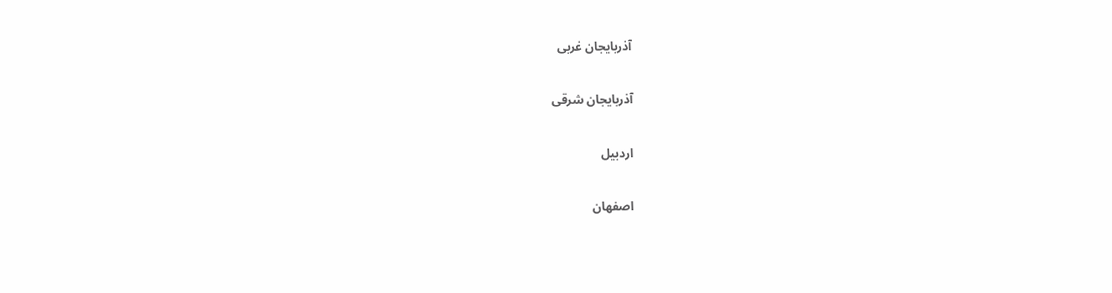آذربایجان غربی

آذربایجان شرقی

اردبیل

اصفهان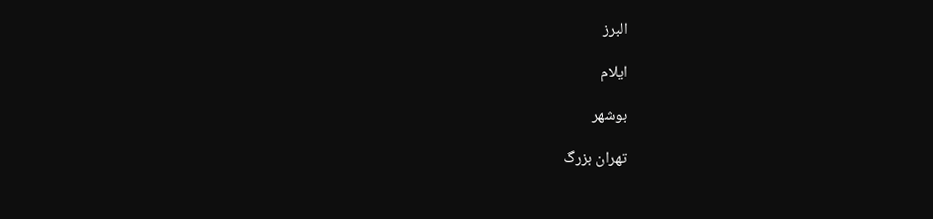البرز

ایلام

بوشهر

تهران بزرگ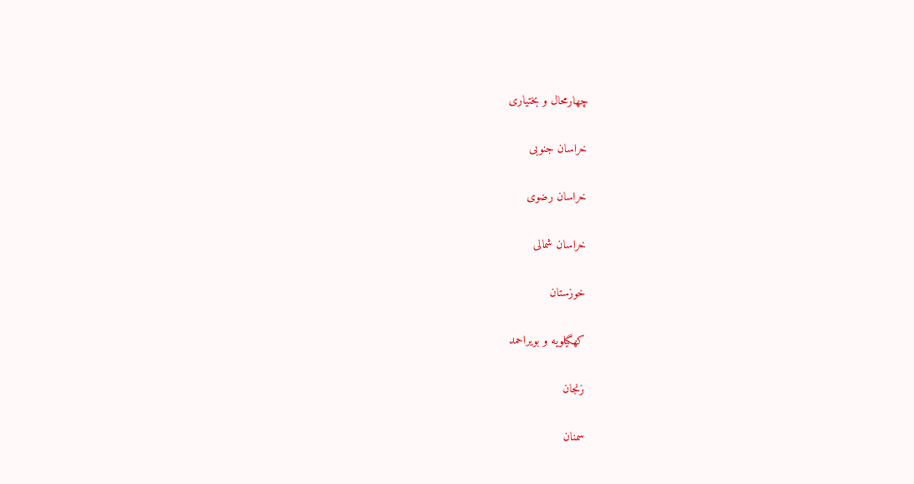چهارمحال و بختیاری

خراسان جنوبی

خراسان رضوی

خراسان شمالی

خوزستان

کهگیلویه و بویراحمد

زنجان

سمنان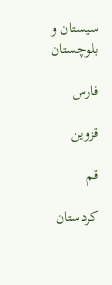سیستان و بلوچستان

فارس

قزوین

قم

کردستان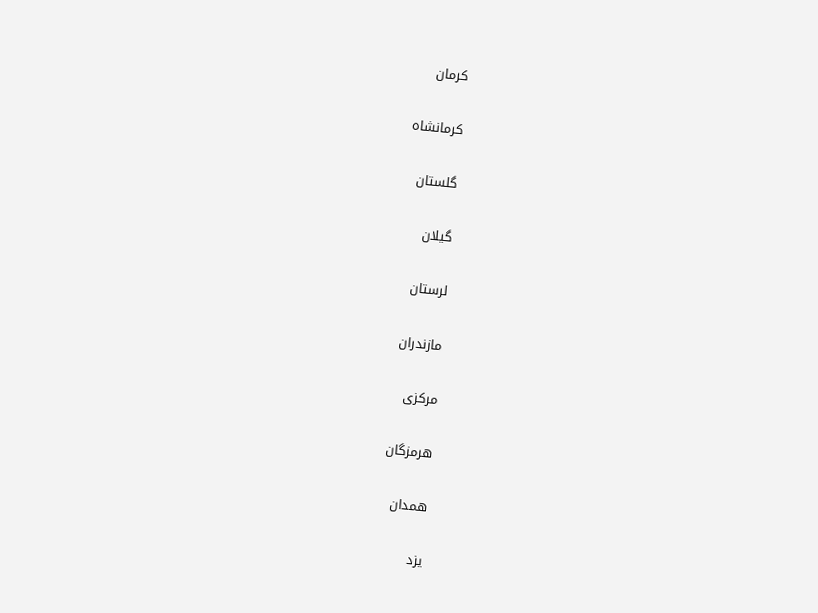کرمان

کرمانشاه

گلستان

گیلان

لرستان

مازندران

مرکزی

هرمزگان

همدان

یزد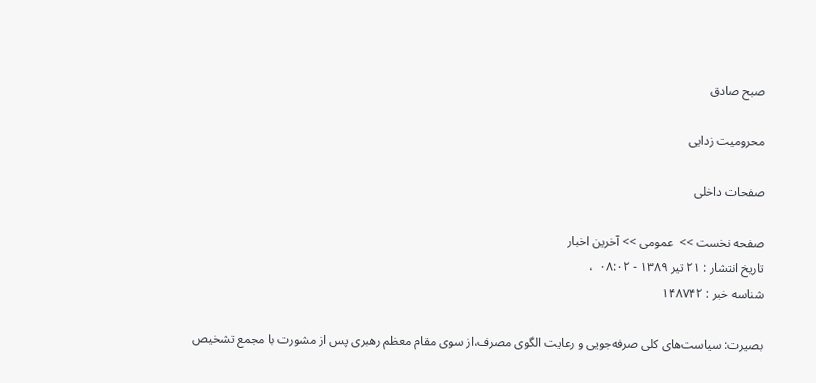صبح صادق

محرومیت زدایی

صفحات داخلی

صفحه نخست >>  عمومی >> آخرین اخبار
تاریخ انتشار : ۲۱ تير ۱۳۸۹ - ۰۸:۰۲  ،
شناسه خبر : ۱۴۸۷۴۲

بصیرت: سیاست‌های کلی صرفه‌جویی و رعایت الگوی مصرف،‌از سوی مقام معظم رهبری پس از مشورت با مجمع تشخیص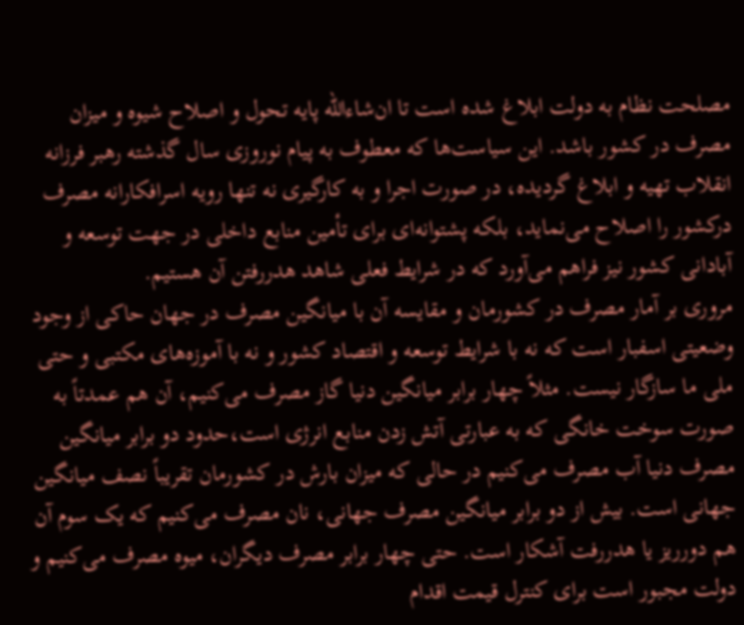مصلحت نظام به دولت ابلاغ شده است تا ان‌شاءالله پایه تحول و اصلاح شیوه و میزان مصرف در کشور باشد. این سیاست‌ها که معطوف به پیام نوروزی سال گذشته رهبر فرزانه انقلاب تهیه و ابلاغ گردیده، در صورت اجرا و به کارگیری نه تنها رویه اسرافکارانه مصرف درکشور را اصلاح می‌نماید، بلکه پشتوانه‌ای برای تأمین منابع داخلی در جهت توسعه و آبادانی کشور نیز فراهم می‌آورد که در شرایط فعلی شاهد هدررفتن آن هستیم.
مروری بر آمار مصرف در کشورمان و مقایسه آن با میانگین مصرف در جهان حاکی از وجود وضعیتی اسفبار است که نه با شرایط توسعه و اقتصاد کشور و نه با آموزه‌های مکتبی و حتی ملی ما سازگار نیست. مثلاً چهار برابر میانگین دنیا گاز مصرف می‌کنیم، آن هم عمدتاً به صورت سوخت خانگی که به عبارتی آتش زدن منابع انرژی است،‌حدود دو برابر میانگین مصرف دنیا آب مصرف می‌کنیم در حالی که میزان بارش در کشورمان تقریباً نصف میانگین جهانی است. بیش از دو برابر میانگین مصرف جهانی، نان مصرف می‌کنیم که یک سوم آن هم دورریز یا هدررفت آشکار است. حتی چهار برابر مصرف دیگران، میوه مصرف می‌کنیم و دولت مجبور است برای کنترل قیمت اقدام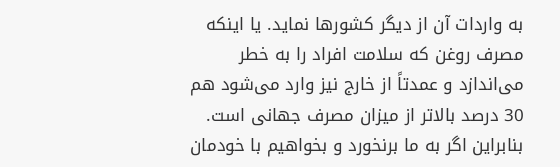به واردات آن از دیگر کشورها نماید. یا اینکه مصرف روغن که سلامت افراد را به خطر می‌اندازد و عمدتاً از خارج نیز وارد می‌‌شود هم 30 درصد بالاتر از میزان مصرف جهانی است. بنابراین اگر به ما برنخورد و بخواهیم با خودمان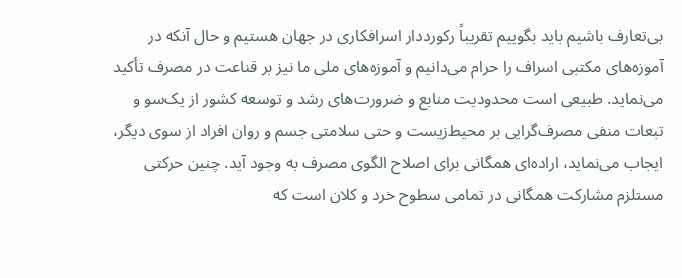بی‌تعارف باشیم باید بگوییم تقریباً رکورددار اسرافکاری در جهان هستیم و حال آنکه در آموزه‌های مکتبی اسراف را حرام می‌دانیم و آموزه‌های ملی ما نیز بر قناعت در مصرف تأکید می‌نماید. طبیعی است محدودیت منابع و ضرورت‌های رشد و توسعه کشور از یک‌سو و تبعات منفی مصرف‌گرایی بر محیط‌زیست و حتی سلامتی جسم و روان افراد از سوی دیگر، ایجاب می‌نماید، اراده‌ای همگانی برای اصلاح الگوی مصرف به وجود آید. چنین حرکتی مستلزم مشارکت همگانی در تمامی سطوح خرد و کلان است که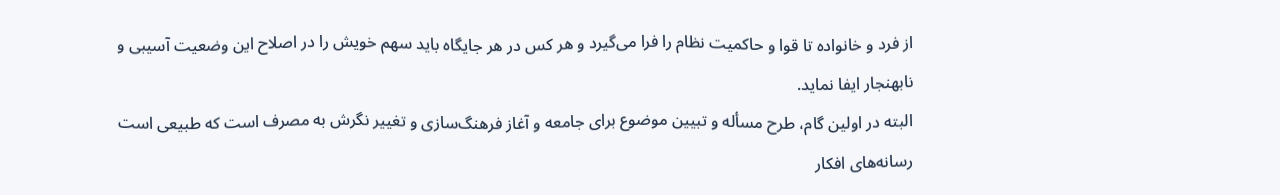از فرد و خانواده تا قوا و حاکمیت نظام را فرا می‌گیرد و هر کس در هر جایگاه باید سهم خویش را در اصلاح این وضعیت آسیبی و نابهنجار ایفا نماید.
البته در اولین گام، طرح مسأله و تبیین موضوع برای جامعه و آغاز فرهنگ‌سازی و تغییر نگرش به مصرف است که طبیعی است رسانه‌های افکار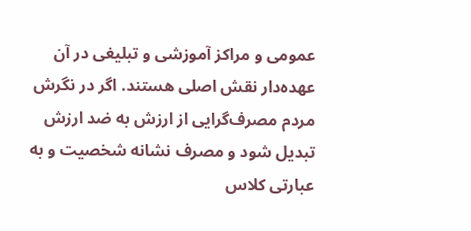عمومی و مراکز آموزشی و تبلیغی در آن عهده‌دار نقش اصلی هستند. اگر در نگرش مردم مصرف‌گرایی از ارزش به ضد ارزش تبدیل شود و مصرف نشانه شخصیت و به عبارتی کلاس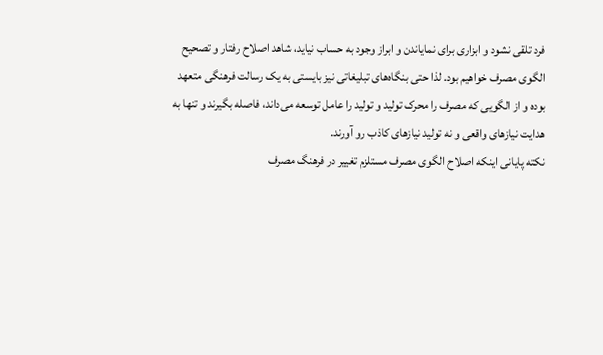فرد تلقی نشود و ابزاری برای نمایاندن و ابراز وجود به حساب نیاید، شاهد اصلاح رفتار و تصحیح الگوی مصرف خواهیم بود. لذا حتی بنگاه‌های تبلیغاتی نیز بایستی به یک رسالت فرهنگی متعهد بوده و از الگویی که مصرف را محرک تولید و تولید را عامل توسعه می‌داند، فاصله بگیرند و تنها به هدایت نیازهای واقعی و نه تولید نیازهای کاذب رو آورند.
نکته پایانی اینکه اصلاح الگوی مصرف مستلزم تغییر در فرهنگ مصرف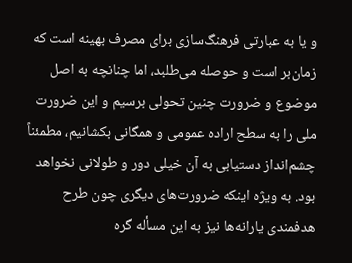و یا به عبارتی فرهنگ‌سازی برای مصرف بهینه است که زمان‌بر است و حوصله می‌طلبد، اما چنانچه به اصل موضوع و ضرورت چنین تحولی برسیم و این ضرورت ملی را به سطح اراده عمومی و همگانی بکشانیم، مطمئناً چشم‌انداز دستیابی به آن خیلی دور و طولانی نخواهد بود. به ویژه اینکه ضرورت‌های دیگری چون طرح هدفمندی یارانه‌ها نیز به این مسأله گره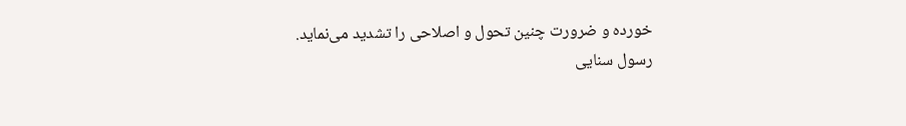خورده و ضرورت چنین تحول و اصلاحی را تشدید می‌نماید.
رسول سنایی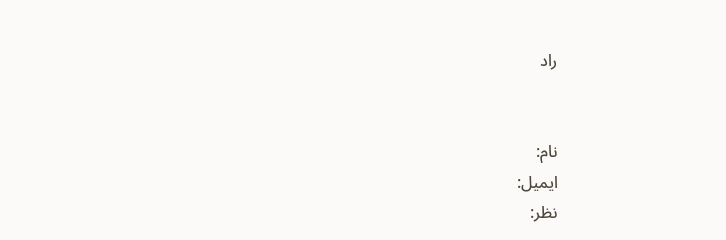راد


نام:
ایمیل:
نظر: